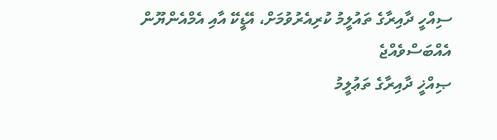ސިއްހީ ދާއިރާގެ ތައުލީމު ކުރިއެރުވުމަށް، އޭޑީކޭ އާއި އެމްއެންޔޫން އެއްބަސްވެއްޖެ
ޞިއްޚީ ދާއިރާގެ ތަޢުލީމު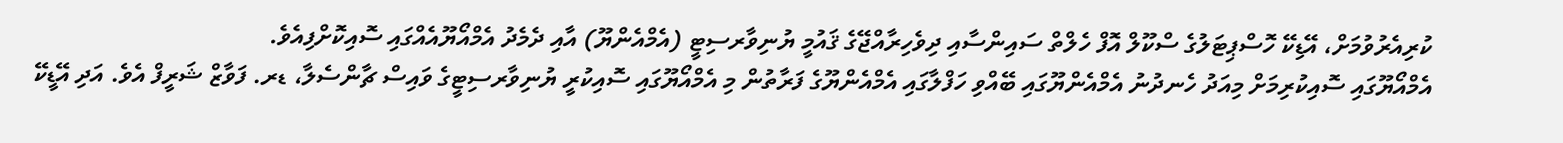ކުރިއެރުވުމަށް، އޭޑިކޭ ހޮސްޕިޓަލުގެ ސްކޫލް އޮފް ހެލްތް ސައިންސާއި ދިވެހިރާއްޖޭގެ ޤައުމީ ޔުނިވާރސިޓީ (އެމްއެންޔޫ) އާއި ދެމެދު އެމްއޯޔޫއެއްގައި ސޮއިކޮށްފިއެވެ.
އެމްއޯޔޫގައި ސޮއިކުރިމަށް މިއަދު ހެނދުނު އެމްއެންޔޫގައި ބޭއްވި ހަފްލާގައި އެމްއެންޔޫގެ ފަރާތުން މި އެމްއޯޔޫގައި ސޮއިކުރީ ޔުނިވާރސިޓީގެ ވައިސް ޗާންސެލާ، ޑރ. ފަވާޒް ޝަރީފް އެވެ. އަދި އޭޑީކޭ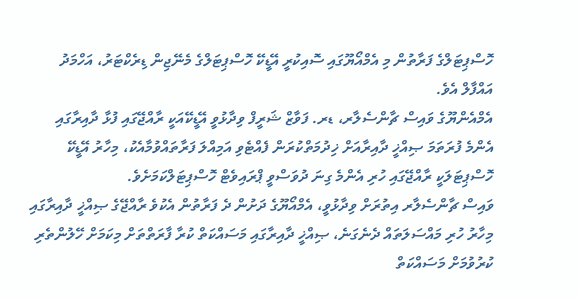ހޮސްޕިޓަލްގެ ފަރާތުން މި އެމްއޯޔޫގައި ސޮއިކުރީ އޭޑީކޭ ހޮސްޕިޓަލްގެ މެނޭޖިން ޑިރެކްޓަރު، އަހްމަދު އައްފާލް އެވެ.
އެމްއެންޔޫގެ ވައިސް ޗާންސެލާރ، ޑރ. ފަވާޒް ޝަރީފް ވިދާޅުވީ އޭޑީކޭއަކީ ރާއްޖޭގައި ފުޅާ ދާއިރާގައި އެންމެ ފުރަތަމަ ޞިއްޚީ ދާއިރާއަށް ޚިދުމަތްކުރަން ފެއްޓެވި އަމިއްލަ ފަރާތައްވުމާއެކު، މިހާރު އޭޑީކޭ ހޮސްޕިޓަލަކީ ރާއްޖޭގައި ހުރި އެންމެ ގިނަ ދުވަސްވީ ޕްރައިވެޓް ހޮސްޕިޓަލްކަމަށެވެ.
ވައިސް ޗާންސެލާރ އިތުރަށް ވިދާޅުވީ، އެމްއޯޔޫގެ ދަށުން ދެ ފަރާތުން އެކުވެ ރާއްޖޭގެ ޞިއްޚީ ދާއިރާގައި މިހާރު ހުރި މައްސަލަތައް ދެނެގަނެ، ޞިއްޚީ ދާއިރާގައި މަސައްކަތް ކުރާ ފާރަތްތަށް މިކަމަށް ހޭލުންތެރި ކުރުވުމަށް މަސައްކަތް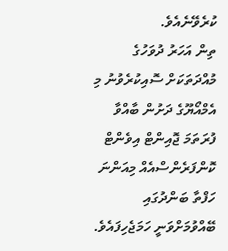ކުރެވޭނެއެވެ.
ތިން އަހަރު ދުވަހުގެ މުއްދަތަކަށް ސޮއިކުރެވުނު މި އެމްއޯޔޫގެ ދަށުން ބާއްވާ ފުރަތަމަ ޖޮއިންޓް އިވެންޓް ކޮންފަރެންސްއެއް މިއަންނަ ހަފްތާ ބަންދުގައި ބޭއްވުމަށްވަނީ ހަމަޖެހިފައެވެ.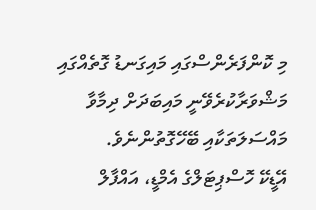މި ކޮންފަރެންސްގައި މައިގަނޑު ގޮތެއްގައި މަޝްވަރާކުރެވޭނީ މައިބަދަށް ދިމާވާ މައްސަލަތަކާއި ބޭހޭގޮތުންނެވެ.
އޭޑީކޭ ހޮސްޕިޓަލްގެ އެމްޑީ، އައްފާލް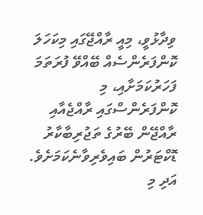ވިދާޅުވީ، މިއީ ރާއްޖޭގައި މިކަހަލަ ކޮންފަރެންސެއް ބޭއްވޭ ފުރަތަމަ ފަހަރުކަމަށާއި، މި ކޮންފަރެންސްގައި ރާއްޖެއާއި ރާއްޖޭން ބޭރުގެ ތަޖުރިބާކާރު  ޑޮކްޓަރުން ބައިވެރިވާނެކަމަށެވެ. އަދި މި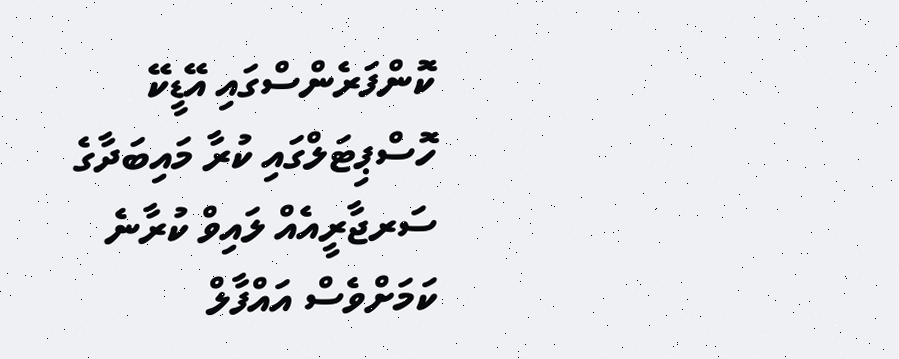ކޮންފަރެންސްގައި އޭޑީކޭ ހޮސްޕިޓަލްގައި ކުރާ މައިބަދާގެ ސަރޖާރީއެއް ލައިވް ކުރާނެ ކަމަށްވެސް އައްފާލް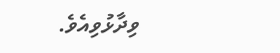ވިދާޅުވިއެވެ.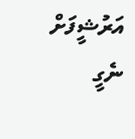އަރުޝީފަށް ނެގީ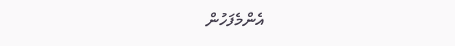އެންމެފަހުން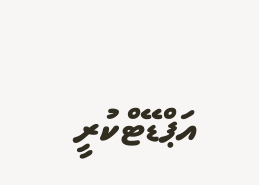އަޕްޑޭޓްކުރީ